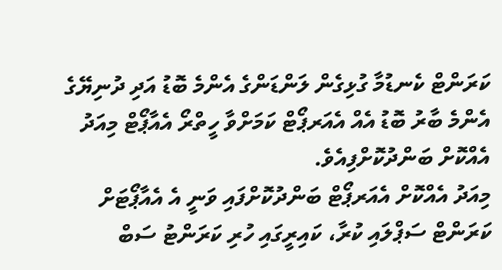ކަރަންޓް ކެނޑުމާ ގުޅިގެން ލަންޑަންގެ އެންމެ ބޮޑު އަދި ދުނިޔޭގެ އެންމެ ބާރު ބޮޑު އެއް އެއަރޕޯޓް ކަމަށްވާ ހީތްރޯ އެއާޕޯޓް މިއަދު އެއްކޮށް ބަންދުކޮށްފިއެވެ.
މިއަދު އެއްކޮށް އެއަރޕޯޓް ބަންދުކޮށްފައި ވަނީ އެ އެއާޕޯޓަށް ކަރަންޓް ސަޕްލައި ކުރާ، ކައިރީގައި ހުރި ކަރަންޓު ސަބް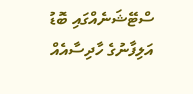ސްޓޭޝަނެއްގައި ބޮޑު އަލިފާނުގެ ހާދިސާއެއް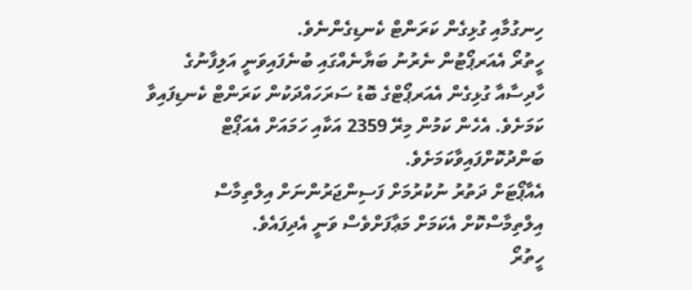ހިނގުމާއި ގުޅިގެން ކަރަންޓް ކެނޑިގެންނެވެ.
ހީތުރޯ އެއަރޕޯޓުން ނެރުނު ބަޔާނެއްގައި ބުނެފައިވަނީ އަލިފާނުގެ ހާދިސާއާ ގުޅިގެން އެއަރޕޯޓްގެ ބޮޑު ސަރަހައްދަކުން ކަރަންޓް ކެނޑިފައިވާ ކަމަށެވެ. އެހެން ކަމުން މިރޭ 2359 އަކާއި ހަމައަށް އެއަޕޯޓް ބަންދުކޮށްފައިވާކަމަށެވެ.
އެއާޕޯޓަށް ދަތުރު ނުކުރުމަށް ފަސިންޖަރުންނަށް އިލްތިމާސް އިލްތިމާސްކޮށް އެކަމަށް މަޢާފަށްވެސް ވަނީ އެދިފައެވެ.
ހީތުރޯ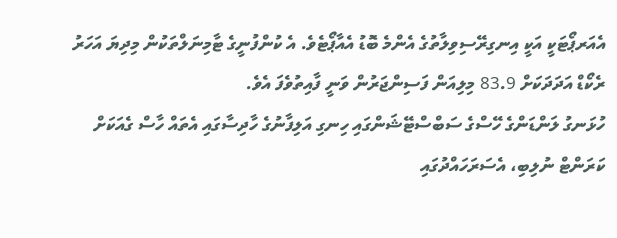އެއަރޕޯޓަކީ އަކީ އިނގިރޭސިވިލާތުގެ އެންމެ ބޮޑު އެއާޕޯޓެވެ. އެ ކުންފުނީގެ ޓާމިނަލްތަކުން މިދިޔަ އަހަރު ރެކޯޑް އަދަދަކަށް 83.9 މިލިއަން ފަސިންޖަރުން ވަނީ ފާއިތުވެފަ އެވެ.
ހުޅަނގު ލަންޑަންގެ ހޭސްގެ ސަބްސްޓޭޝަންގައި ހިނގި އަލިފާނުގެ ހާދިސާގައި އެތައް ހާސް ގެއަކަށް ކަރަންޓް ނުލިބި، އެސަރަހައްދުގައި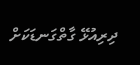ދިރިއުޅޭ ގާތްގަނޑަކަށް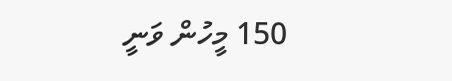150 މީހުން ވަނީ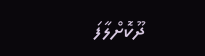ދޫކޮށްލާފަ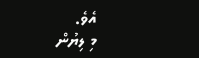އެވެ.
މި ލިޔުން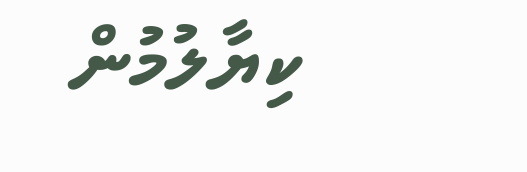ކިޔާލުމުން